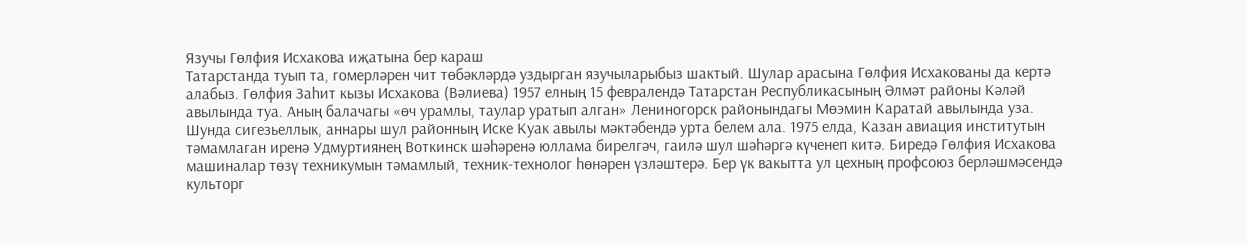Язучы Гөлфия Исхакова иҗатына бер караш
Татарстанда туып та, гомерләрен чит төбәкләрдә уздырган язучыларыбыз шактый. Шулар арасына Гөлфия Исхакованы да кертә алабыз. Гөлфия Заһит кызы Исхакова (Вәлиева) 1957 елның 15 февралендә Татарстан Республикасының Әлмәт районы Кәләй авылында туа. Аның балачагы «өч урамлы, таулар уратып алган» Лениногорск районындагы Мөэмин Каратай авылында уза. Шунда сигезьеллык, аннары шул районның Иске Куак авылы мәктәбендә урта белем ала. 1975 елда, Казан авиация институтын тәмамлаган иренә Удмуртиянең Воткинск шәһәренә юллама бирелгәч, гаилә шул шәһәргә күченеп китә. Биредә Гөлфия Исхакова машиналар төзү техникумын тәмамлый, техник-технолог һөнәрен үзләштерә. Бер үк вакытта ул цехның профсоюз берләшмәсендә культорг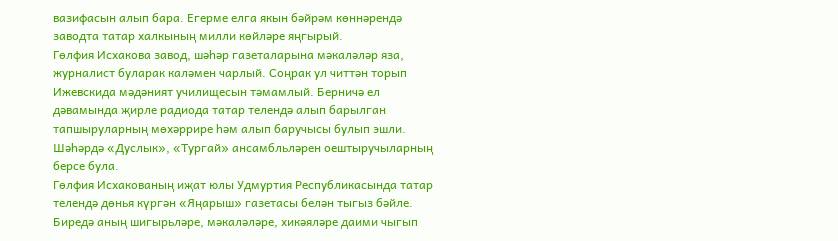вазифасын алып бара. Егерме елга якын бәйрәм көннәрендә заводта татар халкының милли көйләре яңгырый.
Гөлфия Исхакова завод, шәһәр газеталарына мәкаләләр яза, журналист буларак каләмен чарлый. Соңрак ул читтән торып Ижевскида мәдәният училищесын тәмамлый. Берничә ел дәвамында җирле радиода татар телендә алып барылган тапшыруларның мөхәррире һәм алып баручысы булып эшли. Шәһәрдә «Дуслык», «Тургай» ансамбльләрен оештыручыларның берсе була.
Гөлфия Исхакованың иҗат юлы Удмуртия Республикасында татар телендә дөнья күргән «Яңарыш» газетасы белән тыгыз бәйле. Биредә аның шигырьләре, мәкаләләре, хикәяләре даими чыгып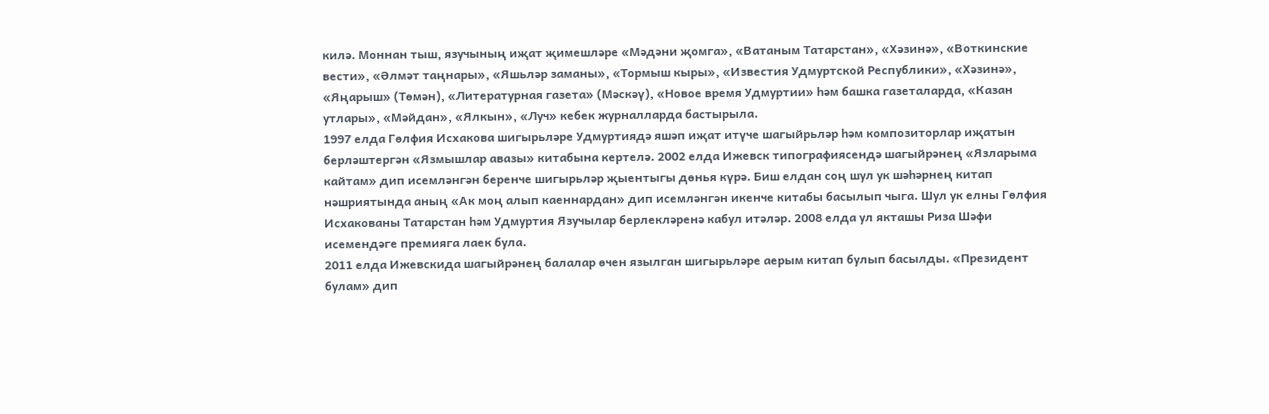килә. Моннан тыш, язучының иҗат җимешләре «Мәдәни җомга», «Ватаным Татарстан», «Хәзинә», «Воткинские вести», «Әлмәт таңнары», «Яшьләр заманы», «Тормыш кыры», «Известия Удмуртской Республики», «Хәзинә», «Яңарыш» (Төмән), «Литературная газета» (Мәскәү), «Новое время Удмуртии» һәм башка газеталарда, «Казан утлары», «Мәйдан», «Ялкын», «Луч» кебек журналларда бастырыла.
1997 елда Гөлфия Исхакова шигырьләре Удмуртиядә яшәп иҗат итүче шагыйрьләр һәм композиторлар иҗатын берләштергән «Язмышлар авазы» китабына кертелә. 2002 елда Ижевск типографиясендә шагыйрәнең «Язларыма кайтам» дип исемләнгән беренче шигырьләр җыентыгы дөнья күрә. Биш елдан соң шул ук шәһәрнең китап нәшриятында аның «Ак моң алып каеннардан» дип исемләнгән икенче китабы басылып чыга. Шул ук елны Гөлфия Исхакованы Татарстан һәм Удмуртия Язучылар берлекләренә кабул итәләр. 2008 елда ул якташы Риза Шәфи исемендәге премияга лаек була.
2011 елда Ижевскида шагыйрәнең балалар өчен язылган шигырьләре аерым китап булып басылды. «Президент булам» дип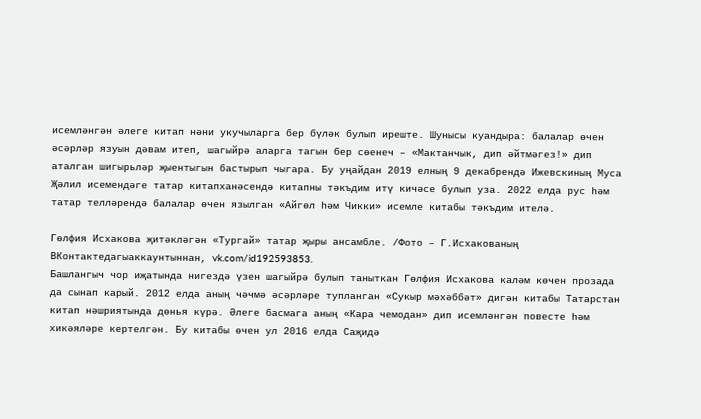исемләнгән әлеге китап нәни укучыларга бер бүләк булып иреште. Шунысы куандыра: балалар өчен әсәрләр язуын дәвам итеп, шагыйрә аларга тагын бер сөенеч – «Мактанчык, дип әйтмәгез!» дип аталган шигырьләр җыентыгын бастырып чыгара. Бу уңайдан 2019 елның 9 декабрендә Ижевскиның Муса Җәлил исемендәге татар китапханәсендә китапны тәкъдим итү кичәсе булып уза. 2022 елда рус һәм татар телләрендә балалар өчен язылган «Айгөл һәм Чикки» исемле китабы тәкъдим ителә.

Гөлфия Исхакова җитәкләгән «Тургай» татар җыры ансамбле. /Фото – Г.Исхакованың ВКонтактедагыаккаунтыннан, vk.com/id192593853.
Башлангыч чор иҗатында нигездә үзен шагыйрә булып таныткан Гөлфия Исхакова каләм көчен прозада да сынап карый. 2012 елда аның чәчмә әсәрләре тупланган «Сукыр мәхәббәт» дигән китабы Татарстан китап нәшриятында дөнья күрә. Әлеге басмага аның «Кара чемодан» дип исемләнгән повесте һәм хикәяләре кертелгән. Бу китабы өчен ул 2016 елда Саҗидә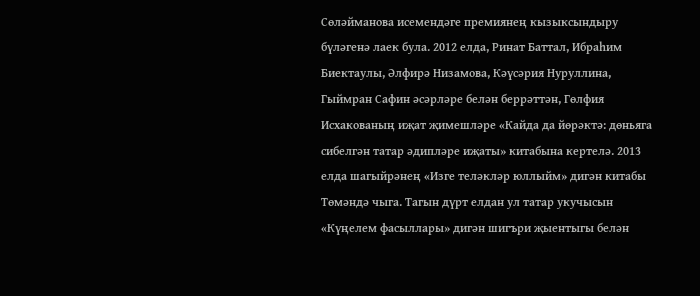Сөләйманова исемендәге премиянең кызыксындыру бүләгенә лаек була. 2012 елда, Ринат Баттал, Ибраһим Биектаулы, Әлфирә Низамова, Кәүсәрия Нуруллина, Гыймран Сафин әсәрләре белән беррәттән, Гөлфия Исхакованың иҗат җимешләре «Кайда да йөрәктә: дөньяга сибелгән татар әдипләре иҗаты» китабына кертелә. 2013 елда шагыйрәнең «Изге теләкләр юллыйм» дигән китабы Төмәндә чыга. Тагын дүрт елдан ул татар укучысын «Күңелем фасыллары» дигән шигъри җыентыгы белән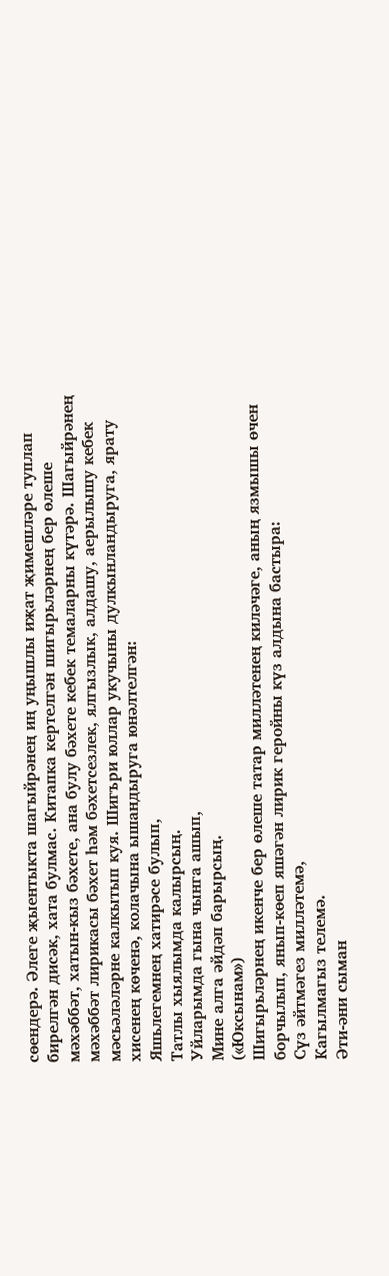сөендерә. Әлеге җыентыкта шагыйрәнең иң уңышлы иҗат җимешләре туплап бирелгән дисәк, хата булмас. Китапка кертелгән шигырьләрнең бер өлеше мәхәббәт, хатын-кыз бәхете, ана булу бәхете кебек темаларны күтәрә. Шагыйрәнең мәхәббәт лирикасы бәхет һәм бәхетсезлек, ялгызлык, алдашу, аерылышу кебек мәсьәләләрне калкытып куя. Шигъри юллар укучыны дулкынландыруга, ярату хисенең көченә, колачына ышандыруга юнәлтелгән:
Яшьлегемнең хатирәсе булып,
Татлы хыялымда калырсың.
Уйларымда гына чынга ашып,
Мине алга әйдәп барырсың.
(«Юксынам»)
Шигырьләрнең икенче бер өлеше татар милләтенең киләчәге, аның язмышы өчен борчылып, янып-көеп яшәгән лирик геройны күз алдына бастыра:
Сүз әйтмәгез милләтемә,
Кагылмагыз телемә.
Әти-әни сыман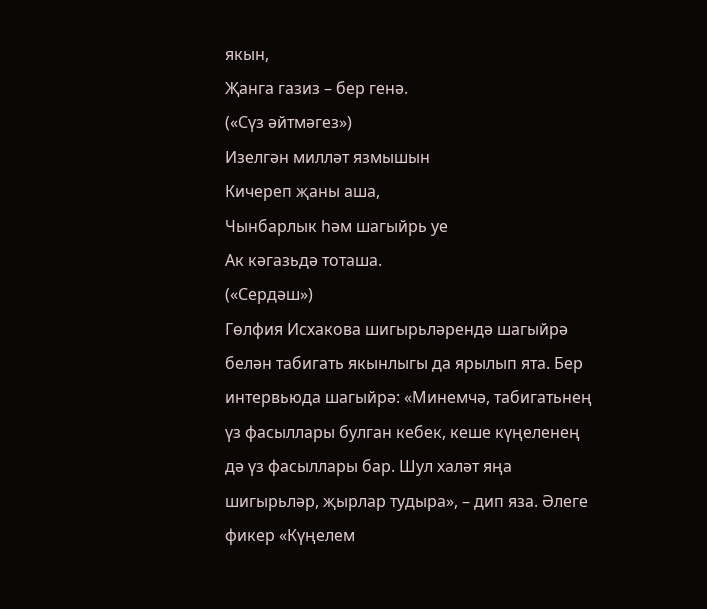якын,
Җанга газиз – бер генә.
(«Сүз әйтмәгез»)
Изелгән милләт язмышын
Кичереп җаны аша,
Чынбарлык һәм шагыйрь уе
Ак кәгазьдә тоташа.
(«Сердәш»)
Гөлфия Исхакова шигырьләрендә шагыйрә белән табигать якынлыгы да ярылып ята. Бер интервьюда шагыйрә: «Минемчә, табигатьнең үз фасыллары булган кебек, кеше күңеленең дә үз фасыллары бар. Шул халәт яңа шигырьләр, җырлар тудыра», – дип яза. Әлеге фикер «Күңелем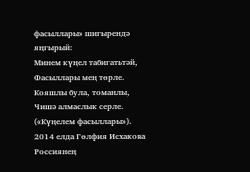фасыллары» шигырендә яңгырый:
Минем күңел табигатьтәй,
Фасыллары мең төрле.
Кояшлы була, томанлы,
Чишә алмаслык серле.
(«Күңелем фасыллары»).
2014 елда Гөлфия Исхакова Россиянең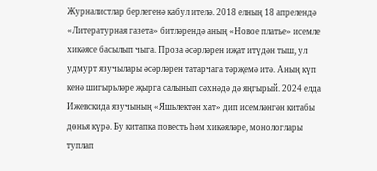Журналистлар берлегенә кабул ителә. 2018 елның 18 апрелендә «Литературная газета» битләрендә аның «Новое платье» исемле хикәясе басылып чыга. Проза әсәрләрен иҗат итүдән тыш, ул удмурт язучылары әсәрләрен татарчага тәрҗемә итә. Аның күп кенә шигырьләре җырга салынып сәхнәдә дә яңгырый. 2024 елда Ижевскида язучының «Яшьлектән хат» дип исемләнгән китабы дөнья күрә. Бу китапка повесть һәм хикәяләре, монологлары туплап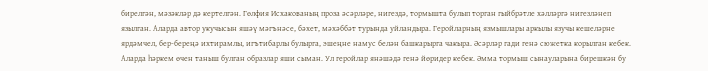бирелгән, мәзәкләр дә кертелгән. Гөлфия Исхакованың проза әсәрләре, нигездә, тормышта булып торган гыйбрәтле хәлләргә нигезләнеп язылган. Аларда автор укучысын яшәү мәгънәсе, бәхет, мәхәббәт турында уйландыра. Геройларның язмышлары аркылы язучы кешеләрне ярдәмчел, бер-береңә ихтирамлы, игътибарлы булырга, эшеңне намус белән башкарырга чакыра. Әсәрләр гади генә сюжетка корылган кебек. Аларда һәркем өчен таныш булган образлар яши сыман. Ул геройлар янәшәдә генә йөридер кебек. Әмма тормыш сынауларына бирешкән бу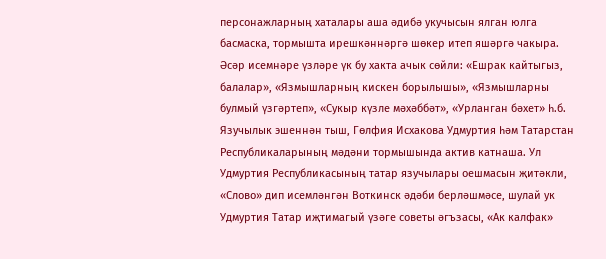персонажларның хаталары аша әдибә укучысын ялган юлга басмаска, тормышта ирешкәннәргә шөкер итеп яшәргә чакыра. Әсәр исемнәре үзләре үк бу хакта ачык сөйли: «Ешрак кайтыгыз, балалар», «Язмышларның кискен борылышы», «Язмышларны булмый үзгәртеп», «Сукыр күзле мәхәббәт», «Урланган бәхет» һ.б.
Язучылык эшеннән тыш, Гөлфия Исхакова Удмуртия һәм Татарстан Республикаларының мәдәни тормышында актив катнаша. Ул Удмуртия Республикасының татар язучылары оешмасын җитәкли, «Слово» дип исемләнгән Воткинск әдәби берләшмәсе, шулай ук Удмуртия Татар иҗтимагый үзәге советы әгъзасы, «Ак калфак»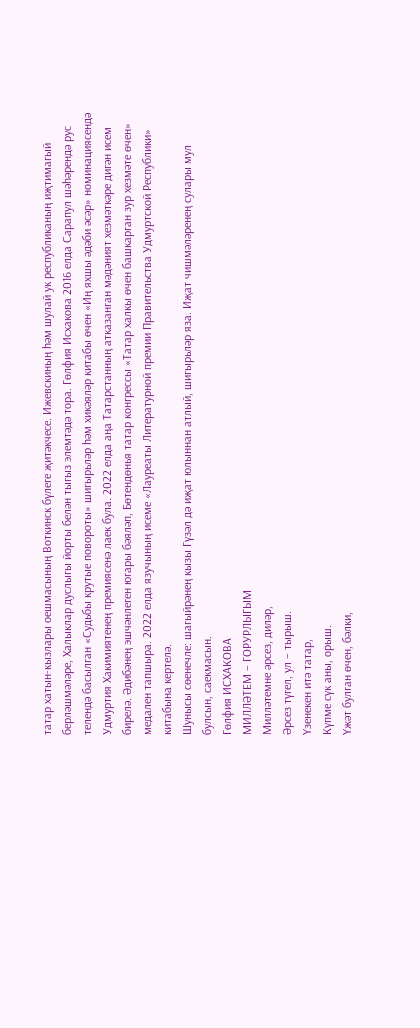татар хатын-кызлары оешмасының Воткинск бүлеге җитәкчесе. Ижевскиның һәм шулай ук республиканың иҗтимагый берләшмәләре, Халыклар дуслыгы йорты белән тыгыз элемтәдә тора. Гөлфия Исхакова 2016 елда Сарапул шәһәрендә рус телендә басылган «Судьбы крутые повороты» шигырьләр һәм хикәяләр китабы өчен «Иң яхшы әдәби әсәр» номинациясендә Удмуртия Хакимиятенең премиясенә лаек була. 2022 елда аңа Татарстанның атказанган мәдәният хезмәткәре дигән исем бирелә. Әдибәнең эшчәнлеген югары бәяләп, Бөтендөнья татар конгрессы «Татар халкы өчен башкарган зур хезмәте өчен» медален тапшыра. 2022 елда язучының исеме «Лауреаты Литературной премии Правительства Удмуртской Республики» китабына кертелә.
Шунысы сөенечле: шагыйрәнең кызы Гүзәл дә иҗат юлыннан атлый, шигырьләр яза. Иҗат чишмәләренең сулары мул булсын, саекмасын.
Гөлфия ИСХАКОВА
МИЛЛӘТЕМ – ГОРУРЛЫГЫМ
Милләтемне әрсез, диләр,
Әрсез түгел, ул – тырыш.
Үзенекен итә татар,
Күпме сүк аны, орыш.
Үжәт булган өчен, бәлки,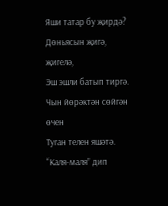Яши татар бу җирдә?
Дөньясын җигә, җигелә,
Эш эшли батып тиргә.
Чын йөрәктән сөйгән өчен
Туган телен яшәтә.
“Каля-маля” дип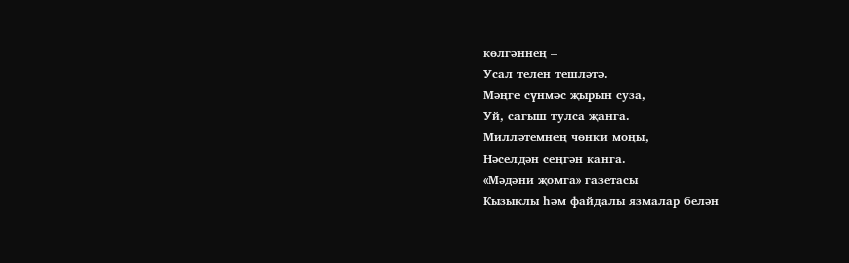көлгәннең –
Усал телен тешләтә.
Мәңге сүнмәс җырын суза,
Уй, сагыш тулса җанга.
Милләтемнең чөнки моңы,
Нәселдән сеңгән канга.
«Мәдәни җомга» газетасы
Кызыклы һәм файдалы язмалар белән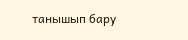танышып бару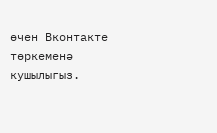өчен Вконтакте төркеменә кушылыгыз.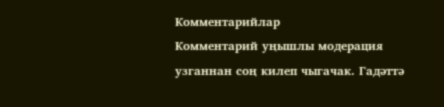Комментарийлар
Комментарий уңышлы модерация узганнан соң килеп чыгачак. Гадәттә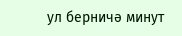ул берничә минут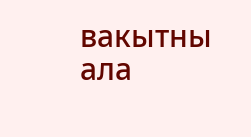вакытны ала